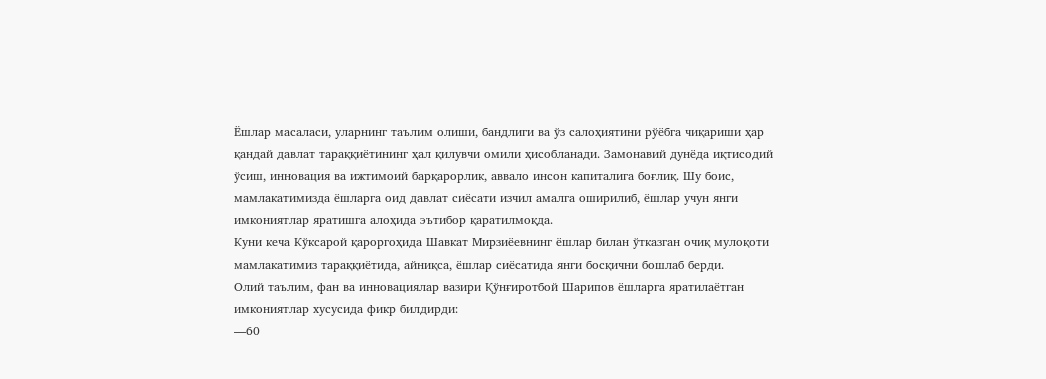Ёшлар масаласи, уларнинг таълим олиши, бандлиги ва ўз салоҳиятини рўёбга чиқариши ҳар қандай давлат тараққиётининг ҳал қилувчи омили ҳисобланади. Замонавий дунёда иқтисодий ўсиш, инновация ва ижтимоий барқарорлик, аввало инсон капиталига боғлиқ. Шу боис, мамлакатимизда ёшларга оид давлат сиёсати изчил амалга оширилиб, ёшлар учун янги имкониятлар яратишга алоҳида эътибор қаратилмоқда.
Куни кеча Кўксарой қароргоҳида Шавкат Мирзиёевнинг ёшлар билан ўтказган очиқ мулоқоти мамлакатимиз тараққиётида, айниқса, ёшлар сиёсатида янги босқични бошлаб берди.
Олий таълим, фан ва инновациялар вазири Қўнғиротбой Шарипов ёшларга яратилаётган имкониятлар хусусида фикр билдирди:
—60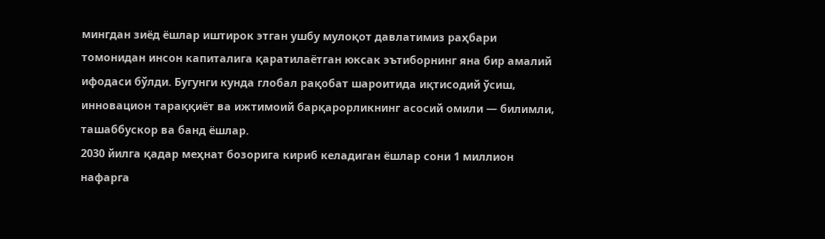мингдан зиёд ёшлар иштирок этган ушбу мулоқот давлатимиз раҳбари томонидан инсон капиталига қаратилаётган юксак эътиборнинг яна бир амалий ифодаси бўлди. Бугунги кунда глобал рақобат шароитида иқтисодий ўсиш, инновацион тараққиёт ва ижтимоий барқарорликнинг асосий омили — билимли, ташаббускор ва банд ёшлар.
2030 йилга қадар меҳнат бозорига кириб келадиган ёшлар сони 1 миллион нафарга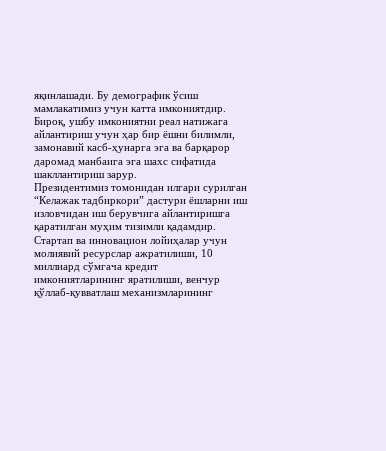яқинлашади. Бу демографик ўсиш мамлакатимиз учун катта имкониятдир. Бироқ, ушбу имкониятни реал натижага айлантириш учун ҳар бир ёшни билимли, замонавий касб-ҳунарга эга ва барқарор даромад манбаига эга шахс сифатида шакллантириш зарур.
Президентимиз томонидан илгари сурилган “Келажак тадбиркори” дастури ёшларни иш изловчидан иш берувчига айлантиришга қаратилган муҳим тизимли қадамдир. Стартап ва инновацион лойиҳалар учун молиявий ресурслар ажратилиши, 10 миллиард сўмгача кредит имкониятларининг яратилиши, венчур қўллаб-қувватлаш механизмларининг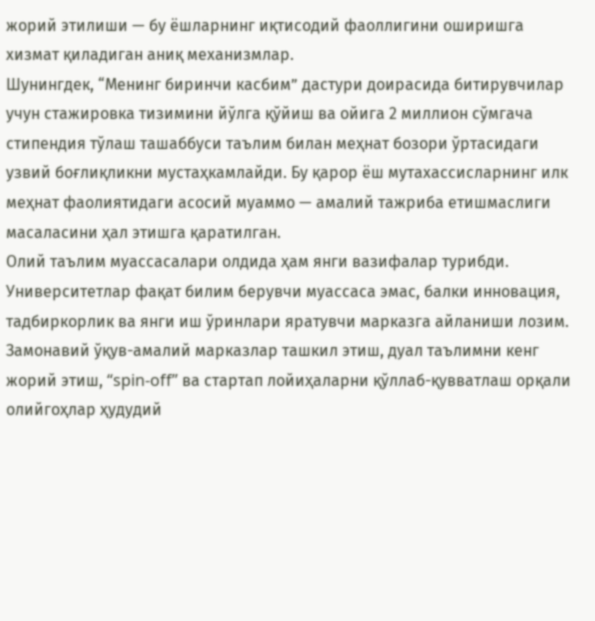жорий этилиши — бу ёшларнинг иқтисодий фаоллигини оширишга хизмат қиладиган аниқ механизмлар.
Шунингдек, “Менинг биринчи касбим” дастури доирасида битирувчилар учун стажировка тизимини йўлга қўйиш ва ойига 2 миллион сўмгача стипендия тўлаш ташаббуси таълим билан меҳнат бозори ўртасидаги узвий боғлиқликни мустаҳкамлайди. Бу қарор ёш мутахассисларнинг илк меҳнат фаолиятидаги асосий муаммо — амалий тажриба етишмаслиги масаласини ҳал этишга қаратилган.
Олий таълим муассасалари олдида ҳам янги вазифалар турибди. Университетлар фақат билим берувчи муассаса эмас, балки инновация, тадбиркорлик ва янги иш ўринлари яратувчи марказга айланиши лозим. Замонавий ўқув-амалий марказлар ташкил этиш, дуал таълимни кенг жорий этиш, “spin-off” ва стартап лойиҳаларни қўллаб-қувватлаш орқали олийгоҳлар ҳудудий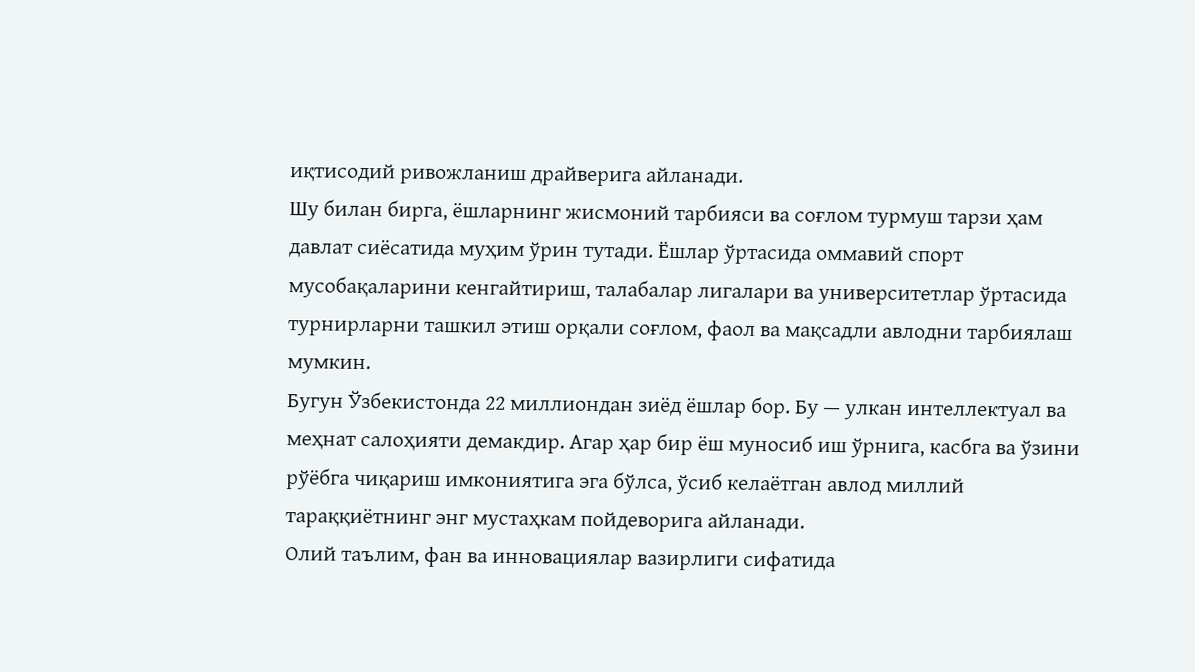иқтисодий ривожланиш драйверига айланади.
Шу билан бирга, ёшларнинг жисмоний тарбияси ва соғлом турмуш тарзи ҳам давлат сиёсатида муҳим ўрин тутади. Ёшлар ўртасида оммавий спорт мусобақаларини кенгайтириш, талабалар лигалари ва университетлар ўртасида турнирларни ташкил этиш орқали соғлом, фаол ва мақсадли авлодни тарбиялаш мумкин.
Бугун Ўзбекистонда 22 миллиондан зиёд ёшлар бор. Бу — улкан интеллектуал ва меҳнат салоҳияти демакдир. Агар ҳар бир ёш муносиб иш ўрнига, касбга ва ўзини рўёбга чиқариш имкониятига эга бўлса, ўсиб келаётган авлод миллий тараққиётнинг энг мустаҳкам пойдеворига айланади.
Олий таълим, фан ва инновациялар вазирлиги сифатида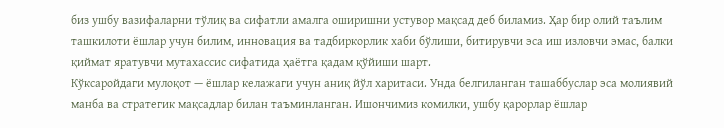биз ушбу вазифаларни тўлиқ ва сифатли амалга оширишни устувор мақсад деб биламиз. Ҳар бир олий таълим ташкилоти ёшлар учун билим, инновация ва тадбиркорлик хаби бўлиши, битирувчи эса иш изловчи эмас, балки қиймат яратувчи мутахассис сифатида ҳаётга қадам қўйиши шарт.
Кўксаройдаги мулоқот — ёшлар келажаги учун аниқ йўл харитаси. Унда белгиланган ташаббуслар эса молиявий манба ва стратегик мақсадлар билан таъминланган. Ишончимиз комилки, ушбу қарорлар ёшлар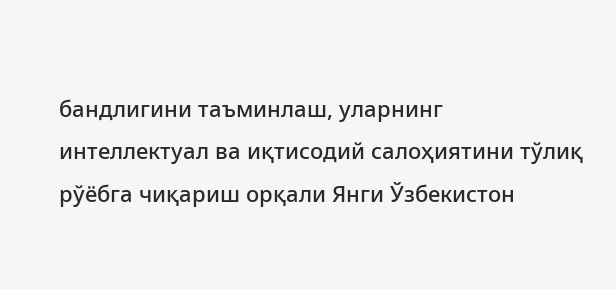бандлигини таъминлаш, уларнинг интеллектуал ва иқтисодий салоҳиятини тўлиқ рўёбга чиқариш орқали Янги Ўзбекистон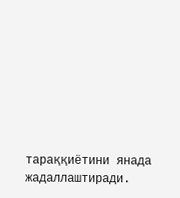тараққиётини янада жадаллаштиради.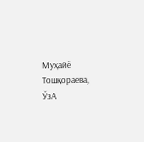Муҳайё Тошқораева, ЎзА